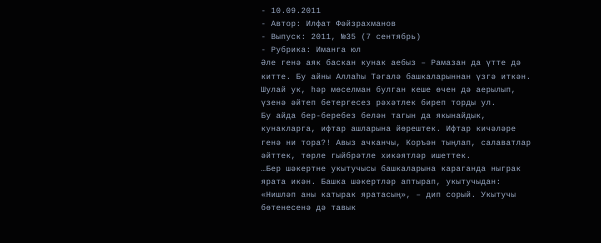- 10.09.2011
- Автор: Илфат Фәйзрахманов
- Выпуск: 2011, №35 (7 сентябрь)
- Рубрика: Иманга юл
Әле генә аяк баскан кунак аебыз – Рамазан да үтте дә китте. Бу айны Аллаһы Тәгалә башкаларыннан үзгә иткән. Шулай ук, һәр мөселман булган кеше өчен дә аерылып, үзенә әйтеп бетергесез рәхәтлек биреп торды ул.
Бу айда бер-беребез белән тагын да якынайдык, кунакларга, ифтар ашларына йөрештек. Ифтар кичәләре генә ни тора?! Авыз ачканчы, Коръән тыңлап, салаватлар әйттек, төрле гыйбрәтле хикәятләр ишеттек.
…Бер шәкертне укытучысы башкаларына караганда ныграк ярата икән. Башка шәкертләр аптырап, укытучыдан: «Нишләп аны катырак яратасың», – дип сорый. Укытучы бөтенесенә дә тавык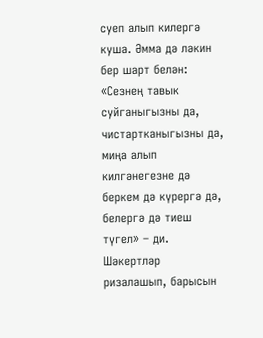суеп алып килергә куша. Әмма дә ләкин бер шарт белән: «Сезнең тавык суйганыгызны да, чистартканыгызны да, миңа алып килгәнегезне дә беркем дә күрергә дә, белергә дә тиеш түгел» – ди. Шәкертләр ризалашып, барысын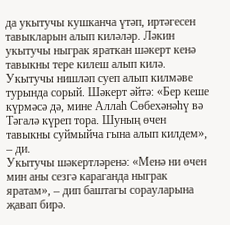да укытучы кушканча үтәп, иртәгесен тавыкларын алып киләләр. Ләкин укытучы ныграк яраткан шәкерт кенә тавыкны тере килеш алып килә. Укытучы нишләп суеп алып килмәве турында сорый. Шәкерт әйтә: «Бер кеше күрмәсә дә, мине Аллаһ Сөбехәнәһү вә Тәгалә күреп тора. Шуның өчен тавыкны суймыйча гына алып килдем», – ди.
Укытучы шәкертләренә: «Менә ни өчен мин аны сезгә караганда ныграк яратам», – дип баштагы сорауларына җавап бирә.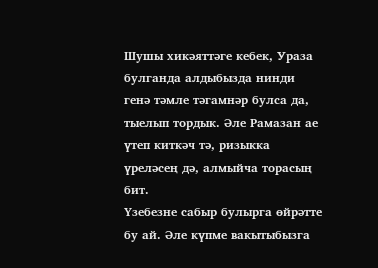Шушы хикәяттәге кебек, Ураза булганда алдыбызда нинди генә тәмле тәгамнәр булса да, тыелып тордык. Әле Рамазан ае үтеп киткәч тә, ризыкка үреләсең дә, алмыйча торасың бит.
Үзебезне сабыр булырга өйрәтте бу ай. Әле күпме вакытыбызга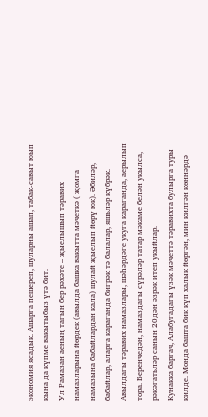экономия ясадык. Ашарга пешереп, шуларны ашап, табак-савыт юып кына да күпме вакытыбыз үтә бит.
Ул Рамазан аеның тагын бер рәхәте – җыелышып тәравих намазларына йөрдек (авылда башка вакытта мәчеткә ( җомга намазына бабайлардан кала) шулай җыелып йөрү юк). Әбиләр, бабайлар, аларга караганда бигрәк тә балалар, яшьләр күбрәк.
Авылдагы тәравих намазлары, шәһәрдәге укуга караганда, аерылып тора. Беренчедән, намаздагы сүрәләр татар мәкаме белән укылса, рәкәгатьләр санын 20дән әзрәк итеп укыйлар.
Кунакка баргач, Алабугадагы үзәк мәчеттә тәравихта булырга туры килде. Монда башта бик күп халык йөргән, мин килгән көннәрдә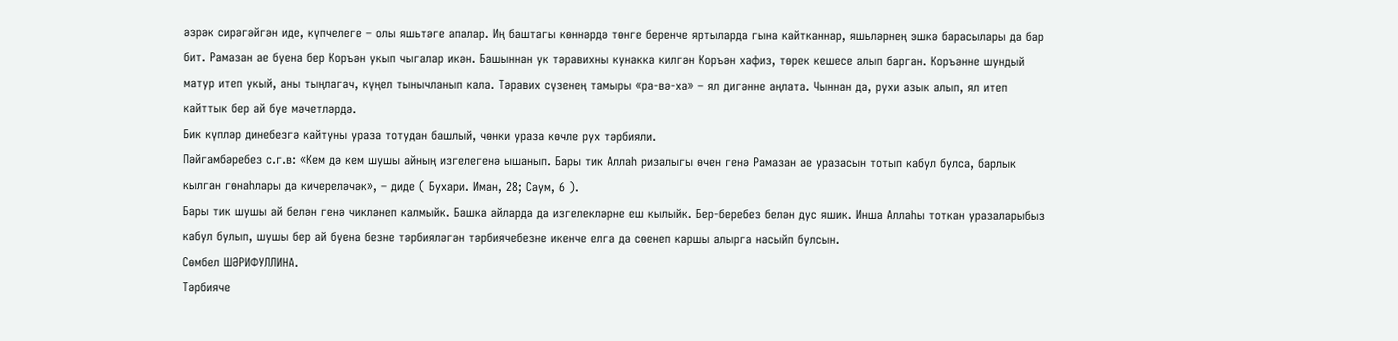әзрәк сирәгәйгән иде, күпчелеге – олы яшьтәге апалар. Иң баштагы көннәрдә төнге беренче яртыларда гына кайтканнар, яшьләрнең эшкә барасылары да бар бит. Рамазан ае буена бер Коръән укып чыгалар икән. Башыннан ук тәравихны кунакка килгән Коръән хафиз, төрек кешесе алып барган. Коръәнне шундый матур итеп укый, аны тыңлагач, күңел тынычланып кала. Тәравих сүзенең тамыры «ра-вә-ха» – ял дигәнне аңлата. Чыннан да, рухи азык алып, ял итеп кайттык бер ай буе мәчетләрдә.
Бик күпләр динебезгә кайтуны ураза тотудан башлый, чөнки ураза көчле рух тәрбияли.
Пәйгамбәребез с.г.в: «Кем дә кем шушы айның изгелегенә ышанып. Бары тик Аллаһ ризалыгы өчен генә Рамазан ае уразасын тотып кабул булса, барлык кылган гөнаһлары да кичереләчәк», – диде ( Бухари. Иман, 28; Саум, 6 ).
Бары тик шушы ай белән генә чикләнеп калмыйк. Башка айларда да изгелекләрне еш кылыйк. Бер-беребез белән дус яшик. Инша Аллаһы тоткан уразаларыбыз кабул булып, шушы бер ай буена безне тәрбияләгән тәрбиячебезне икенче елга да сөенеп каршы алырга насыйп булсын.
Сөмбел ШӘРИФУЛЛИНА.
Тәрбияче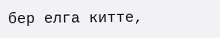бер елга китте,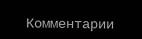Комментарии